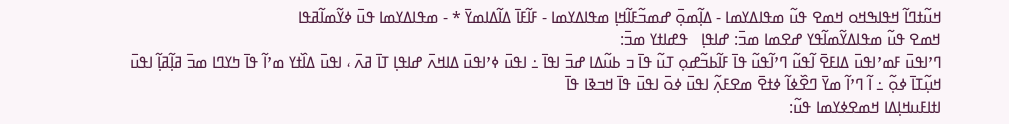ߞߎ߬ߙߣߊ߬ ߞߟߊߒߞߋ ߞߘߐ ߟߎ߬ ߘߟߊߡߌߘߊ - ߡߊ߲߬ߘߋ߲߫ ߝߘߏ߬ߓߊ߬ߞߊ߲ ߘߟߊߡߌߘߊ - ߓߊ߬ߓߊ߫ ߡߊ߬ߡߊߘߌ߫ * - ߘߟߊߡߌߘߊ ߟߎ߫ ߦߌ߬ߘߊ߬ߥߟߊ
ߞߘߐ ߟߎ߬ ߘߟߊߡߌ߬ߘߊ߬ߟߌ ߝߐߘߊ ߘߏ߫: ߝߊߟߊ߲   ߟߝߊߙߌ ߘߏ߫:
ߣߴߊߟߎ߫ ߓߘߴߊߟߎ߫ ߡߊߓߐ߫ ߊ߬ߟߎ߬ ߣߴߊ߬ߟߎ߬ ߟߊ߫ ߓߊ߬ߕߏ߬ߝߋ߲ ߠߎ߬ ߟߊ߫ ߏ ߕߎ߬ߡߊ ߝߏ߫ ߊߟߊ߫ ߸ ߊߟߎ߫ ߦߴߊߟߎ߫ ߡߊߞߍ߫ ߝߊߟߊ߲ ߠߊ߫ ߥߍ߫ ، ߊߟߎ߫ ߡߊ߰ߙߌ ߘߴߊ߬ ߟߊ߫ ߤߌߣߊ ߘߏ߫ ߥߊ߲߬ߥߊ߲߬ ߊߟߎ߫ ߞߎ߲߬ߠߊ߫ ߦߋ߲߬ ߸ ߊ߬ ߣߴߊ߬ ߘߌ߫ ߣߐ߰ߦߊ߬ ߦߙߐ߫ ߘߐߓߍ߲߬ ߊߟߎ߫ ߦߋ߫ ߊߟߎ߫ ߟߊ߫ ߞߏߢߊ ߟߊ߫
ߊߙߊߓߎߞߊ߲ߡߊ ߞߘߐߦߌߘߊ ߟߎ߬: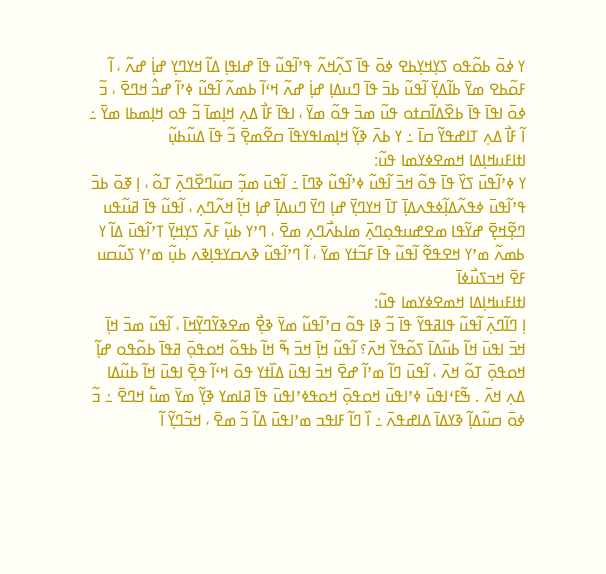ߌ ߦߋ߫ ߕߋ߬ߟߋ ߖߌ߲ߞߌ߲ߕߐ ߦߋ߫ ߟߊ߫ ߖߍ߲߬ߞߍ߬ ߟߴߊ߬ߟߎ߬ ߟߊ߫ ߝߊߟߊ߲ ߡߊ߬ ߞߌߣߌ߲ ߝߊ߲߭ ߝߍ߬ ، ߊ߬ ߓߋ߬ߕߐ ߘߌ߫ ߕߊ߬ߡߌ߲߫ ߊ߬ߟߎ߬ ߕߏ߫ ߟߊ߫ ߣߎߡߊ߲ ߝߊ߲߭ ߝߍ߬ ߞߵߊ߬ ߕߘߍ߬ ߊ߬ߟߎ߬ ߦߴߊ߬ ߝߏ߮ ߞߣߐ߫ ، ߏ߬ ߦߋ߫ ߊߟߊ߫ ߟߊ߫ ߕߐ߰ߡߊ߬ߛߙߋ ߟߎ߬ ߘߏ߫ ߟߋ߬ ߘߌ߫ ، ߊߟߊ߫ ߓߊ߯ ߡߍ߲ ߞߊ߲ߘߊ߫ ߏ߬ ߟߋ ߞߊ߲ߘߕߊ ߘߌ߫ ߸ ߊ߬ ߓߊ߯ ߡߍ߲ ߠߊߝߟߌ߬ ߛߊ߫ ߸ ߌ ߕߍ߫ ߢߌ߲߬ ߞߊ߲ߘߊߟߌߟߊ߫ ߛߐ߬ߘߐ߲߫ ߏ߬ ߟߊ߫ ߡߎ߬ߕߎ߲߬
ߊߙߊߓߎߞߊ߲ߡߊ ߞߘߐߦߌߘߊ ߟߎ߬:
ߌ ߦߴߊ߬ߟߎ߫ ߖߌ߰ ߟߊ߫ ߟߋ߬ ߞߏ߫ ߊ߬ߟߎ߬ ߦߴߊ߬ߟߎ߬ ߢߣߊ߫ ߸ ߊ߬ߟߎ߫ ߘߏ߲߬ ߛߎ߬ߣߐ߰ߣߍ߲߫ ߠߋ߬ ، ߊ߲ ߧߋ߫ ߕߏ߫ ߟߴߊ߬ߟߎ߫ ߦߟߍ߬ߡߊ߲߬ߦߟߍߡߊ߲߫ ߠߊ߫ ߞߌߣߌ߲߫ ߝߊ߲ ߣߌ߫ ߣߎߡߊ߲߫ ߝߊ߲ ߞߊ߲߬ ߞߍ߬ߣߍ߲ ، ߊ߬ߟߎ߬ ߟߊ߫ ߥߎ߬ߟߎ ߣߐ߲߬ߞߐ߲߫ ߝߌ߬ߟߊ ߘߐߝߎߟߋ߲ߣߍ߲߫ ߘߊߕߍ߯ߣߍ߲ ߘߐ߫ ، ߣߴߌ ߕߎ߲߬ ߓߍ߫ ߖߌ߲ߞߌ߲߫ ߠߴߊ߬ߟߎ߫ ߡߊ߬ ߌ ߕߘߍ߬ ߘߴߌ ߞߐߟߐ߬ ߊ߬ߟߎ߬ ߟߊ߫ ߓߏ߬ߙߌ ߘߌ߫ ، ߊ߬ ߣߴߊ߬ߟߎ߬ ߢߍߛߌߟߊ߲ߢߍ ߕߎ߲߬ ߘߴߌ ߖߎ߬ߛߎ ߓߐ߫ ߞߏߖߎ߯ߦߊ߫
ߊߙߊߓߎߞߊ߲ߡߊ ߞߘߐߦߌߘߊ ߟߎ߬:
ߊ߲ ߣߊ߬ߣߍ߲߫ ߊ߬ߟߎ߬ ߟߊߥߟߌ߬ ߟߊ߫ ߏ߬ ߢߊ ߟߋ߬ ߛߴߊ߬ߟߎ߬ ߘߌ߫ ߢߐ߲߯ ߘߐߢߌ߬ߣߌ߲߬ߞߊ߫ ، ߊ߬ߟߎ߬ ߘߏ߫ ߞߊ߲߫ ߞߏ߫ ߊߟߎ߫ ߞߊ߬ ߕߎ߬ߡߊ߫ ߖߋ߬ߟߌ߬ ߞߍ߫؟ ߊ߬ߟߎ߬ ߞߊ߲߫ ߞߏ߫ ߒ߬ ߞߊ߬ ߕߟߋ߬ ߞߋߟߋ߲߫ ߥߟߊ߫ ߕߋ߬ߟߋ ߝߊ߲߬ ߞߋߟߋ߲߫ ߠߋ߬ ߞߍ߫ ، ߊ߬ߟߎ߫ ߣߊ߬ ߘߴߊ߬ ߝߐ߫ ߞߏ߫ ߊߟߎ߫ ߡߊ߰ߙߌ ߟߋ߫ ߞߵߊ߬ ߟߐ߲߫ ߊߟߎ߫ ߞߊ߬ ߕߎ߬ߡߊ ߡߍ߲ ߞߍ߫ . ߒ߬ߓߵߊߟߎ߫ ߦߴߊߟߎ߫ ߞߋߟߋ߲߫ ߞߋߟߦߴߊߟߎ߫ ߟߊ߫ ߥߊߘߌ ߢߌ߲߬ ߘߌ߫ ߘߎ߱ ߞߣߐ߫ ߸ ߏ߬ ߦߋ߫ ߛߎ߬ߡߊ߲߬ ߢߌߡߊ߫ ߡߊߝߟߍ߫ ߸ ߊ߰ ߣߊ߬ ߓߊߟߏ ߘߴߊߟߎ߫ ߡߊ߬ ߏ߬ ߘߐ߫ ، ߞߏ߬ߣߌ߲߬ ߊ߬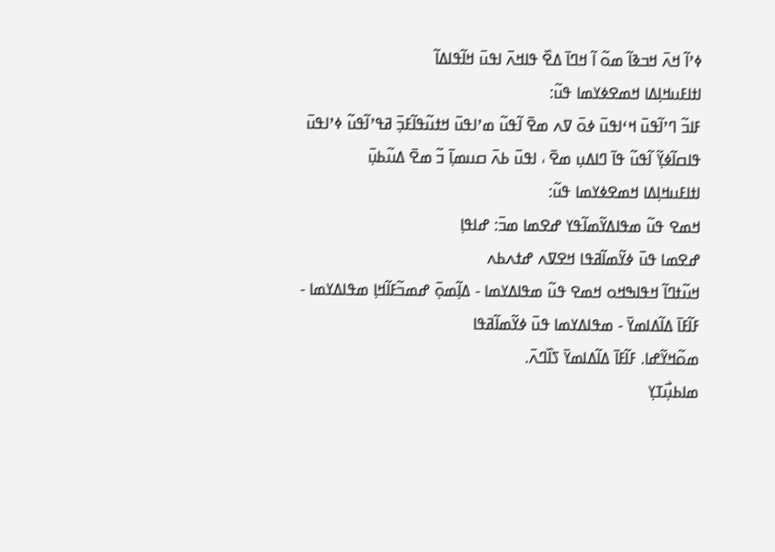ߦߴߊ߬ ߞߍ߫ ߞߏߢߊ߬ ߘߋ߬ ߊ߬ ߞߣߊ߫ ߡߐ߰ ߟߊߞߍ߫ ߊߟߎ߫ ߞߊ߬ߟߊߡߊ߬
ߊߙߊߓߎߞߊ߲ߡߊ ߞߘߐߦߌߘߊ ߟߎ߬:
ߓߊߏ߬ ߣߴߊ߬ߟߎ߫ ߞߵߊߟߎ߫ ߦߋ߫ ߜߍ ߘߐ߫ ߊ߬ߟߎ߬ ߘߴߊߟߎ߫ ߞߙߎ߬ߟߊ߬ߓߏ߲߫ ߥߟߴߊ߬ߟߎ߬ ߦߴߊߟߎ߫ ߟߊߛߊ߬ߦߌ߲߬ ߊ߬ߟߎ߬ ߟߊ߫ ߣߊߡߎ߲ ߘߐ߫ ، ߊߟߎ߫ ߕߍ߫ ߛߎߘߊ߲߫ ߏ߬ ߘߐ߫ ߡߎ߬ߕߎ߲߫
ߊߙߊߓߎߞߊ߲ߡߊ ߞߘߐߦߌߘߊ ߟߎ߬:
ߞߘߐ ߟߎ߬ ߘߟߊߡߌ߬ߘߊ߬ߟߌ ߝߐߘߊ ߘߏ߫: ߝߊߟߊ߲
ߝߐߘߊ ߟߎ߫ ߦߌ߬ߘߊ߬ߥߟߊ ߞߐߜߍ ߝߙߍߕߍ
ߞߎ߬ߙߣߊ߬ ߞߟߊߒߞߋ ߞߘߐ ߟߎ߬ ߘߟߊߡߌߘߊ - ߡߊ߲߬ߘߋ߲߫ ߝߘߏ߬ߓߊ߬ߞߊ߲ ߘߟߊߡߌߘߊ - ߓߊ߬ߓߊ߫ ߡߊ߬ߡߊߘߌ߫ - ߘߟߊߡߌߘߊ ߟߎ߫ ߦߌ߬ߘߊ߬ߥߟߊ
ߘߋ߬ߞߌ߬ߝߊ. ߓߊ߬ߓߊ߫ ߡߊ߬ߡߊߘߌ߫ ߖߊ߰ߣߍ߫.
ߘߊߕߎ߲߯ߠߌ߲